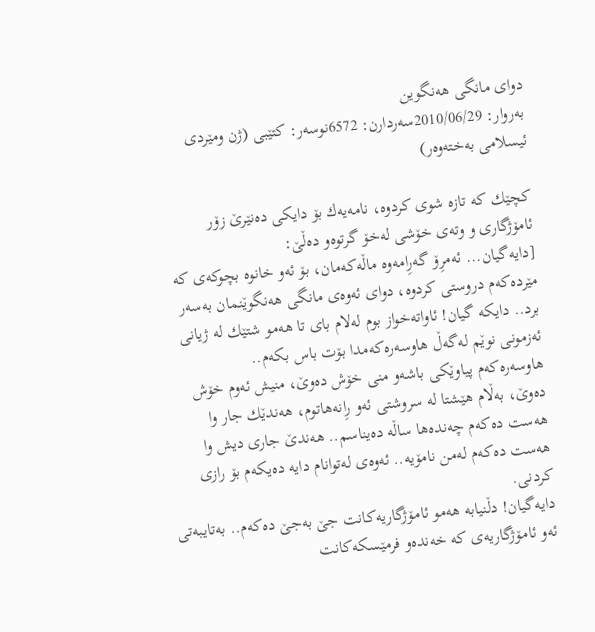دواى مانگى هه‌نگوین
بەروار: 2010/06/29سەردارن: 6572نوسەر: كتێبی (ژن ومێردی ئیسلامی به‌خته‌وه‌ر)

كچێك كه‌ تازه‌ شوى كردوه‌، نامه‌یه‌ك بۆ دایكى ده‌نێرێ زۆر ئامۆژگارى و وته‌ى خۆشى له‌خۆ گرتوه‌و ده‌ڵێ:
[دایه‌گیان... ئه‌مرِۆ گه‌رِامه‌وه‌ ماڵه‌كه‌مان، بۆ ئه‌و خانوه‌ بچوكه‌ى كه‌ مێرده‌كه‌م دروستى كردوه‌، دواى ئه‌وه‌ى مانگى هه‌نگوێنمان به‌سه‌ر برد.. دایكه‌ گیان! ئاواته‌خواز بوم له‌لام باى تا هه‌مو شتێك له‌ ژیانى ئه‌زمونى نوێم له‌گه‌ڵ هاوسه‌ره‌كه‌مدا بۆت باس بكه‌م..
هاوسه‌ره‌كه‌م پیاوێكى باشه‌و منى خۆش ده‌وێ، منیش ئه‌وم خۆش ده‌وێ، به‌ڵام هێشتا له‌ سروشتى ئه‌و رِانه‌هاتوم، هه‌ندێك جار وا هه‌ست ده‌كه‌م چه‌نده‌ها ساڵه‌ ده‌یناسم.. هه‌ندێ جارى دیش وا هه‌ست ده‌كه‌م له‌من نامۆیه‌.. ئه‌وه‌ى له‌توانام دایه‌ ده‌یكه‌م بۆ رازى كردنى.
دایه‌گیان! دڵنیابه‌ هه‌مو ئامۆژگاریه‌كانت جێ به‌جێ ده‌كه‌م.. به‌تایبه‌تى ئه‌و ئامۆژگاریه‌ى كه‌ خه‌نده‌و فرمێسكه‌كانت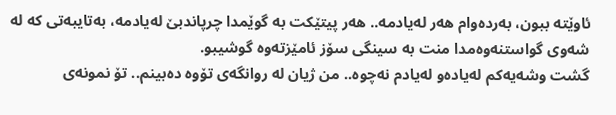ئاوێته‌ ببون، به‌رده‌وام هه‌ر له‌یادمه‌.. هه‌ر پیتێكت به‌ گوێمدا چرپاندبێ له‌یادمه‌، به‌تایبه‌تى كه‌ له‌ شه‌وى گواستنه‌وه‌مدا منت به‌ سینگى سۆز ئامێزته‌وه‌ گوشیبو.
گشت وشه‌یه‌كم له‌یاده‌و له‌یادم نه‌چوه‌.. من ژیان له‌ روانگه‌ى تۆوه‌ ده‌بینم.. تۆ نمونه‌ى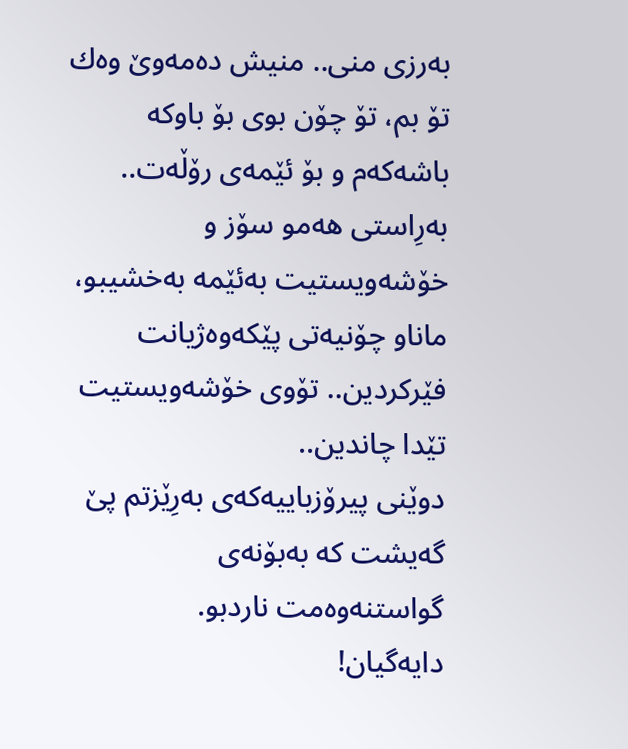به‌رزى منى.. منیش ده‌مه‌وێ وه‌ك تۆ بم، تۆ چۆن بوى بۆ باوكه‌ باشه‌كه‌م و بۆ ئێمه‌ى رۆڵه‌ت.. به‌رِاستى هه‌مو سۆز و خۆشه‌ویستیت به‌ئێمه‌ به‌خشیبو، ماناو چۆنیه‌تى پێكه‌وه‌ژیانت فێركردین.. تۆوى خۆشه‌ویستیت تێدا چاندین..
دوێنى پیرۆزباییه‌كه‌ى به‌رِێزتم پێ گه‌یشت كه‌ به‌بۆنه‌ى گواستنه‌وه‌مت ناردبو.
دایه‌گیان!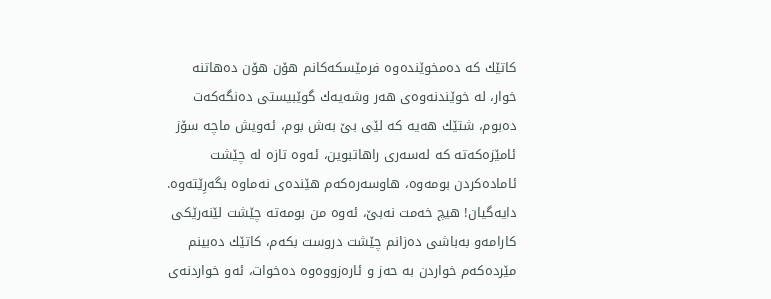كاتێك كه‌ ده‌مخوێنده‌وه‌ فرمێسكه‌كانم هۆن هۆن ده‌هاتنه‌ خوار، له‌ خوێندنه‌وه‌ى هه‌ر وشه‌یه‌ك گوێبیستى ده‌نگه‌كه‌ت ده‌بوم، شتێك هه‌یه‌ كه‌ لێى بێ به‌ش بوم، ئه‌ویش ماچه‌ سۆز ئامێزه‌كه‌ته‌ كه‌ له‌سه‌رى راهاتبوین، ئه‌وه‌ تازه‌ له‌ چێشت ئاماده‌كردن بومه‌وه‌، هاوسه‌ره‌كه‌م هێنده‌ى نه‌ماوه‌ بگه‌رِێته‌وه‌.
دایه‌گیان! هیچ خه‌مت نه‌بێ، ئه‌وه‌ من بومه‌ته‌ چێشت لێنه‌رێكى كارامه‌و به‌باشى ده‌زانم چێشت دروست بكه‌م، كاتێك ده‌بینم مێرده‌كه‌م خواردن به‌ حه‌ز و ئاره‌زووه‌وه‌ ده‌خوات، ئه‌و خواردنه‌ى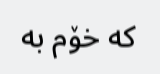كه‌ خۆم به‌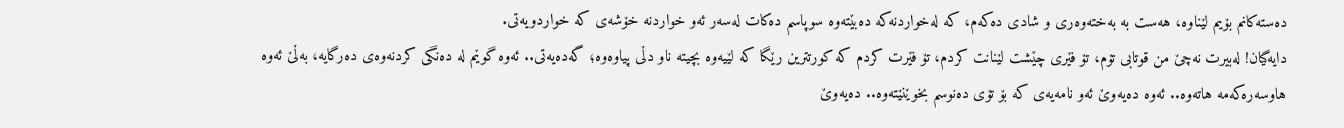ده‌سته‌كانم بۆیم لێناوه‌، هه‌ست به‌ به‌خته‌وه‌رى و شادى ده‌كه‌م، كه‌ له‌خواردنه‌كه‌ ده‌بێته‌وه‌ سوپاسم ده‌كات له‌سه‌ر ئه‌و خواردنه‌ خۆشه‌ى كه‌ خواردویه‌تى.
دایه‌گیان! له‌بیرت نه‌چێ من قوتابى تۆم، تۆ فێرى چێشت لێنانت كردم، تۆ فێرت كردم كه‌ كورتترین رێگا كه‌ لێیه‌وه‌ بچیته‌ ناو دڵى پیاوه‌وه‌؛ گه‌ده‌یه‌تى.. ئه‌وه‌ گوێم له‌ ده‌نگى كردنه‌وه‌ى ده‌رگایه‌، به‌ڵێ ئه‌وه‌ هاوسه‌ره‌كه‌مه‌ هاته‌وه‌.. ئه‌وه‌ ده‌یه‌وێ ئه‌و نامه‌یه‌ى كه‌ بۆ تۆى ده‌نوسم بخوێنێته‌وه‌.. ده‌یه‌وێ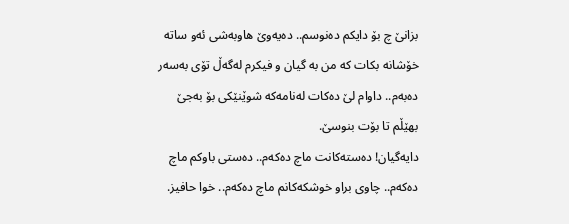بزانێ چ بۆ دایكم ده‌نوسم.. ده‌یه‌وێ هاوبه‌شى ئه‌و ساته‌ خۆشانه‌ بكات كه‌ من به‌ گیان و فیكرم له‌گه‌ڵ تۆى به‌سه‌ر ده‌به‌م.. داوام لێ ده‌كات له‌نامه‌كه‌ شوێنێكى بۆ به‌جێ بهێڵم تا بۆت بنوسێ.
دایه‌گیان! ده‌سته‌كانت ماچ ده‌كه‌م.. ده‌ستى باوكم ماچ ده‌كه‌م.. چاوى براو خوشكه‌كانم ماچ ده‌كه‌م.. خوا حافیز.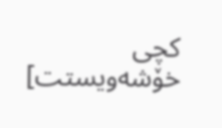كچى خۆشه‌ویستت]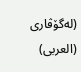(له‌گۆڤارى (العربی)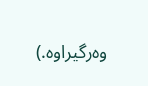وه‌رگیراوه‌.)